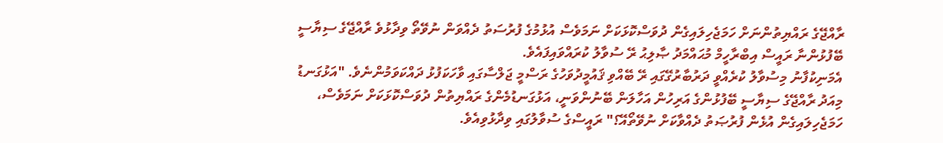ރާއްޖޭގެ ރައްޔިތުންނަށް ހަމަޖެހިލައިގެން ދުވަސްކޮޅަކަށް ނަމަވެސް އުޅުމުގެ ފުރުސަތު ދެއްވަން ނުވޭތޯ ވިދާޅުވެ ރާއްޖޭގެ ސިޔާސީ ބޭފުޅުންނާ ރައީސް އިބްރާހީމް މުޙައްމަދު ޞާލިޙު ރޭ ސުވާލު ކުރައްވައިފައެވެ.
އެމަނިކުފާނު މިސުވާލު ކުރެއްވީ ދަރުބާރުގޭގައި ރޭ ބޭއްވި ޤައުމީދުވަހުގެ ރަސްމީ ޖަލްސާގައި ވާހަކަފުޅު ދައްކަވަމުންނެވެ. "އަޅުގަނޑު މިއަދު ރާއްޖޭގެ ސިޔާސީ ބޭފުޅުންގެ އަރިހުން އަހާލަން ބޭނުންވަނީ، އަޅުގަނޑުމެންގެ ރައްޔިތުން ދުވަސްކޮޅަކަށް ނަމަވެސް، ހަމަޖެހިލައިގެން އުޅެން ފުރުޞަތު ދެއްވާކަށް ނުވޭތޯއޭ؟" ރައީސްގެ ސުވާލުގައި ވިދާޅުވިއެވެ.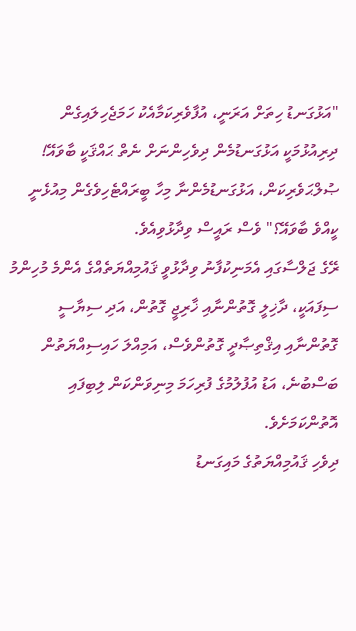"އަޅުގަނޑު ހިތަށް އަރަނީ، އުފާވެރިކަމާއެކު ހަމަޖެހިލައިގެން ދިރިއުޅުމަކީ އަޅުގަނޑުމެން ދިވެހިންނަށް ނެތް ޙައްޤަކީ ބާވައޭ! ޞުލްޙަވެރިކަން، އަޅުގަނޑުމެންނާ މިހާ ބީރައްޓެހިވެގެން މިއުޅެނީ ކީއްވެ ބާވައޭ؟" ވެސް ރައީސް ވިދާޅުވިއެވެ.
ރޭގެ ޖަލްސާގައި އެމަނިކުފާނު ވިދާޅުވީ ޤައުމިއްޔަތެއްގެ އެންމެ މުހިންމު ސިފައަކީ، ދާޚިލީ ގޮތުންނާއި ޚާރިޖީ ގޮތުން، އަދި ސިޔާސީ ގޮތުންނާއި އިޤްތިޞާދީ ގޮތުންވެސް، އަމިއްލަ ހައިސިއްޔަތުން ބަސްބުނެ، އަޑު އުފުލުމުގެ ފުރިހަމަ މިނިވަންކަން ލިބިފައި އޮތުންކަމަށެވެ.
ދިވެހި ޤައުމިއްޔަތުގެ މައިގަނޑު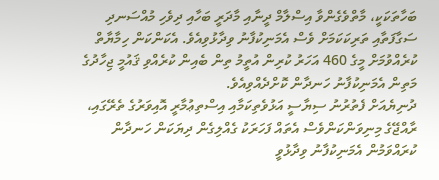ބަހާތަކަކީ، މާތްވެގެންވާ އިސްލާމް ދީނާއި މާދަރީ ބަހާއި ދިވެހި މުއްސަނދި ސަގާފަތާއި ތަރިކަކަމަށް ވެސް އެމަނިކުފާނު ވިދާޅުވިއެވެ. އެކަންކަން ހިމާޔާތް ކުރެއްވުމަށް މީގެ 460 އަހަރު ކުރިން އުތީމު ތިން ބެއިން ކުރެއްވި ޤައުމީ ޖިހާދުގެ މަތިން އެމަނިކުފާނު ހަނދާން ކޮށްދެއްވިއެވެ.
ދުނިޔެއަށް ފެތުރުނު ސިޔާސީ އަޅުވެތިކަމާއި އިސްތިޢުމާރީ އޮއިވަރުގެ ތެރޭގައި، ރާއްޖޭގެ މިނިވަންކަންވެސް އެތައް ފަހަރަކު ގެއްލިގެން ދިޔަކަން ހަނދާން ކުރައްވަމުން އެމަނިކުފާނު ވިދާޅުވީ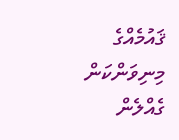ޤައުމެއްގެ މިނިވަންކަން ގެއްލެން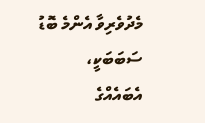މެދުވެރިވާ އެންމެ ބޮޑު ސަބަބަކީ، އެބައެއްގެ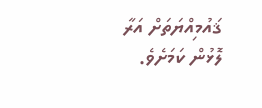ޤައުމިއްޔަތަށް އަރާ ލޮޅުން ކަމަށެވެ.